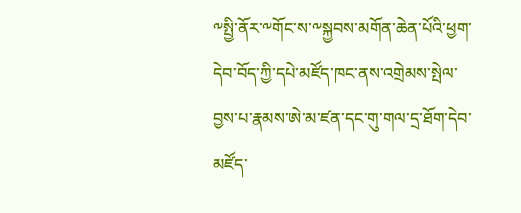༸སྤྱི་ནོར་༸གོང་ས་༸སྐྱབས་མགོན་ཆེན་པོའི་ཕྱག་དེབ་བོད་ཀྱི་དཔེ་མཛོད་ཁང་ནས་འགྲེམས་སྤེལ་བྱས་པ་རྣམས་ཨེ་མ་ཛན་དང་གུ་གལ་དྲ་ཐོག་དེབ་མཛོད་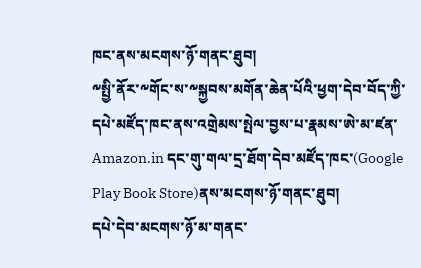ཁང་ནས་མངགས་ཉོ་གནང་ཐུབ།
༸སྤྱི་ནོར་༸གོང་ས་༸སྐྱབས་མགོན་ཆེན་པོའི་ཕྱག་དེབ་བོད་ཀྱི་དཔེ་མཛོད་ཁང་ནས་འགྲེམས་སྤེལ་བྱས་པ་རྣམས་ཨེ་མ་ཛན་ Amazon.in དང་གུ་གལ་དྲ་ཐོག་དེབ་མཛོད་ཁང་(Google Play Book Store)ནས་མངགས་ཉོ་གནང་ཐུབ།
དཔེ་དེབ་མངགས་ཉོ་མ་གནང་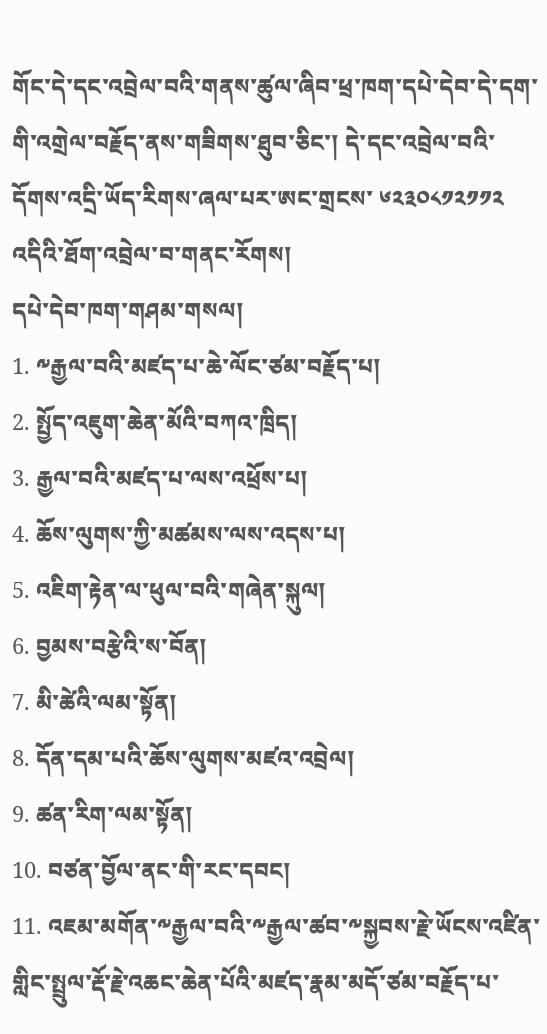གོང་དེ་དང་འབྲེལ་བའི་གནས་ཚུལ་ཞིབ་ཕྲ་ཁག་དཔེ་དེབ་དེ་དག་གི་འགྲེལ་བརྗོད་ནས་གཟིགས་ཐུབ་ཅིང་། དེ་དང་འབྲེལ་བའི་དོགས་འདྲི་ཡོད་རིགས་ཞལ་པར་ཨང་གྲངས་ ༦༢༣༠༨༡༢༡༡༢ འདིའི་ཐོག་འབྲེལ་བ་གནང་རོགས།
དཔེ་དེབ་ཁག་གཤམ་གསལ།
1. ༸རྒྱལ་བའི་མཛད་པ་ཆེ་ལོང་ཙམ་བརྗོད་པ།
2. སྤྱོད་འཇུག་ཆེན་མོའི་བཀའ་ཁྲིད།
3. རྒྱལ་བའི་མཛད་པ་ལས་འཕྲོས་པ།
4. ཆོས་ལུགས་ཀྱི་མཚམས་ལས་འདས་པ།
5. འཇིག་རྟེན་ལ་ཕུལ་བའི་གཞེན་སྐུལ།
6. བྱམས་བརྩེའི་ས་བོན།
7. མི་ཚེའི་ལམ་སྟོན།
8. དོན་དམ་པའི་ཆོས་ལུགས་མཛའ་འབྲེལ།
9. ཚན་རིག་ལམ་སྟོན།
10. བཙན་བྱོལ་ནང་གི་རང་དབང།
11. འཇམ་མགོན་༸རྒྱལ་བའི་༸རྒྱལ་ཚབ་༸སྐྱབས་རྗེ་ཡོངས་འཛིན་གླིང་སྤྲུལ་རྡོ་རྗེ་འཆང་ཆེན་པོའི་མཛད་རྣམ་མདོ་ཙམ་བརྗོད་པ་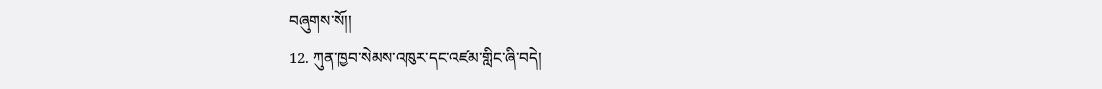བཞུགས་སོ།།
12. ཀུན་ཁྱབ་སེམས་འཁུར་དང་འཛམ་གླིང་ཞི་བདེ།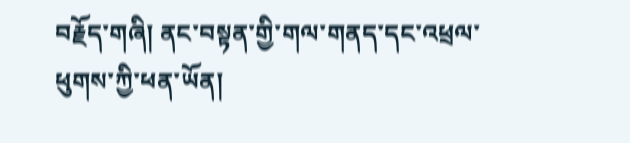བརྗོད་གཞི། ནང་བསྟན་གྱི་གལ་གནད་དང་འཕྲལ་ཕུགས་ཀྱི་ཕན་ཡོན།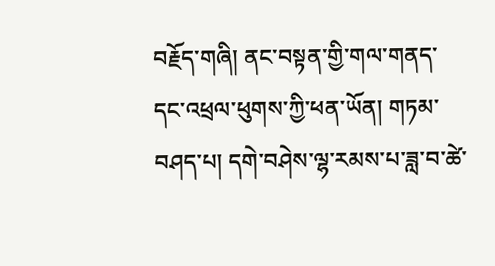བརྗོད་གཞི། ནང་བསྟན་གྱི་གལ་གནད་དང་འཕྲལ་ཕུགས་ཀྱི་ཕན་ཡོན། གཏམ་བཤད་པ། དགེ་བཤེས་ལྷ་རམས་པ་ཟླ་བ་ཚེ་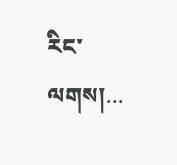རིང་ལགས།...